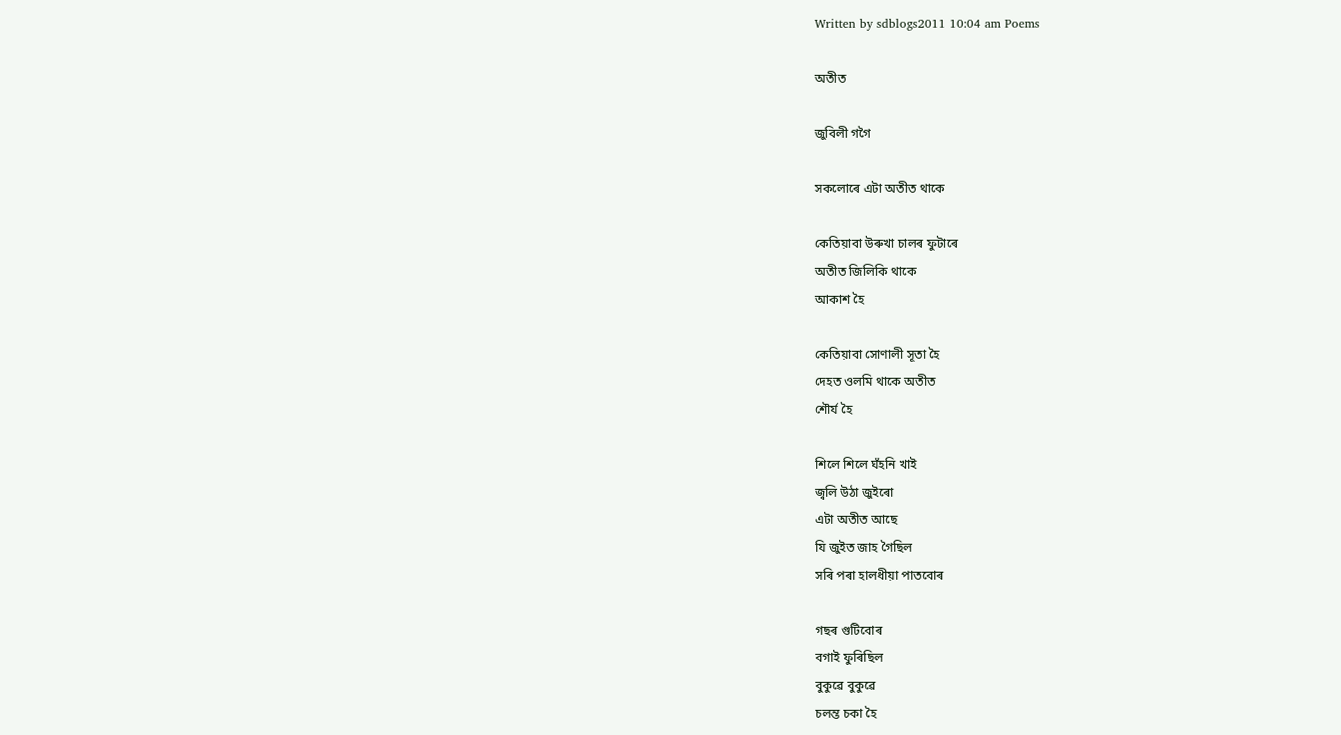Written by sdblogs2011 10:04 am Poems

অতীত

জুবিলী গগৈ

সকলোৰে এটা অতীত থাকে

কেতিয়াবা উৰুখা চালৰ ফুটাৰে
অতীত জিলিকি থাকে
আকাশ হৈ

কেতিয়াবা সোণালী সূতা হৈ
দেহত ওলমি থাকে অতীত
শৌৰ্য হৈ

শিলে শিলে ঘঁহনি খাই
জ্বলি উঠা জুইৰো
এটা অতীত আছে
যি জুইত জাহ গৈছিল
সৰি পৰা হালধীয়া পাতবোৰ

গছৰ গুটিবোৰ
বগাই ফুৰিছিল
বুকুৱে বুকুৱে
চলন্ত চকা হৈ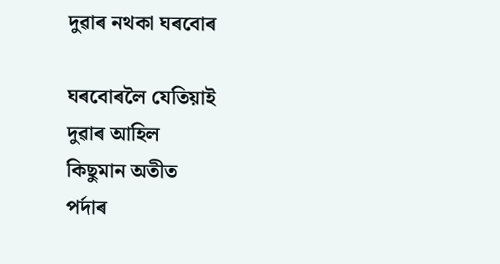দুৱাৰ নথকা ঘৰবোৰ

ঘৰবোৰলৈ যেতিয়াই
দুৱাৰ আহিল
কিছুমান অতীত
পৰ্দাৰ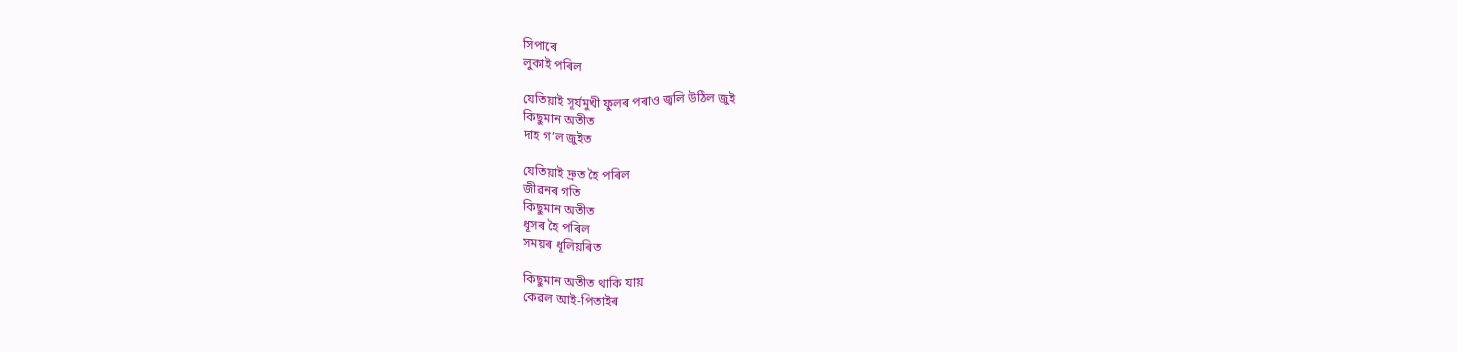সিপাৰে
লুকাই পৰিল

যেতিয়াই সূৰ্যমুখী ফুলৰ পৰাও জ্বলি উঠিল জুই
কিছুমান অতীত
দাহ গ’ল জুইত

যেতিয়াই দ্ৰুত হৈ পৰিল
জীৱনৰ গতি
কিছুমান অতীত
ধূসৰ হৈ পৰিল
সময়ৰ ধূলিয়ৰিত

কিছুমান অতীত থাকি যায়
কেৱল আই-পিতাইৰ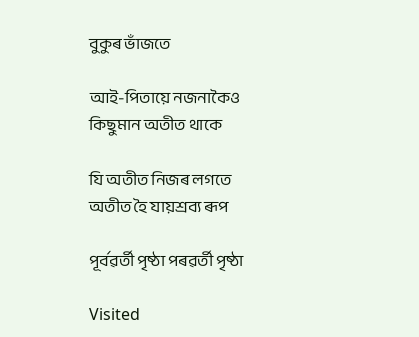বুকুৰ ভাঁজতে

আই-পিতায়ে নজনাকৈও
কিছুমান অতীত থাকে

যি অতীত নিজৰ লগতে
অতীত হৈ যায়শ্ৰব্য ৰূপ

পূৰ্বৱৰ্তী পৃষ্ঠা পৰৱৰ্তী পৃষ্ঠা

Visited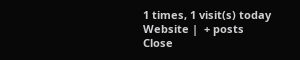1 times, 1 visit(s) today
Website |  + posts
Close